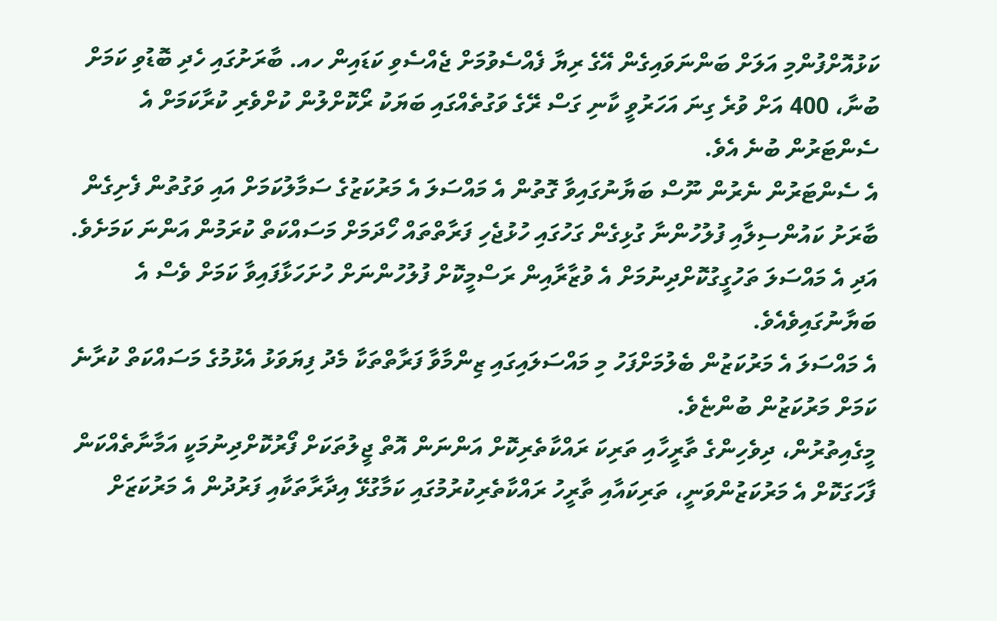ކަޅުއޮށްފުންމި އަލަށް ބަންނަވައިގެން އޭގެ ރިޔާ ފެއްސެވުމަށް ޖެއްސެވި ކަޑައިން ހއ. ބާރަށުގައި ހެދި ބޮޑުވި ކަމަށް ބުނާ، 400 އަށް ވުރެ ގިނަ އަހަރުވީ ކާނި ގަސް ރޭގެ ވަގުތެއްގައި ބަޔަކު ރޯކޮށްލުން ކުށްވެރި ކުރާކަމަށް އެ ސެންޓަރުން ބުނެ އެވެ.
އެ ސެންޓަރުން ނެރުން ނޫސް ބަޔާނުގައިވާ ގޮތުން އެ މައްސަލަ އެ މަރުކަޒުގެ ސަމާލުކަމަށް އައި ވަގުތުން ފެށިގެން ބާރަށު ކައުންސިލާއި ފުލުހުންނާ ގުޅިގެން ގަހުގައި ހުޅުޖެހި ފަރާތްތައް ހޯދަމަށް މަސައްކަތް ކުރަމުން އަންނަ ކަމަށެވެ.
އަދި އެ މައްސަލަ ތަހުގީގުކޮށްދިނުމަށް އެ ވުޒާރާއިން ރަސްމީކޮށް ފުލުހުންނަށް ހުށަހަޅާފައިވާ ކަމަށް ވެސް އެ ބަޔާނުގައިވެއެވެ.
އެ މައްސަލަ އެ މަރުކަޒުން ބެލުމަށްފަހު މި މައްސަލައިގައި ޒިންމާވާ ފަރާތްތަކާ މެދު ފިޔަވަޅު އެޅުމުގެ މަސައްކަތް ކުރާނެ ކަމަށް މަރުކަޒުން ބުންޏެވެ.
މީގެއިތުރުން، ދިވެހިންގެ ތާރީހާއި ތަރިކަ ރައްކާތެރިކޮށް އަންނަން އޮތް ޖީލުތަކަށް ފޯރުކޮށްދިނުމަކީ އަމާނާތެއްކަން ފާހަގަކޮށް އެ މަރުކަޒުންވަނީ، ތަރިކައާއި ތާރީހު ރައްކާތެރިކުރުމުގައި ކަމާގުޅޭ އިދާރާތަކާއި ފަރުދުން އެ މަރުކަޒަށް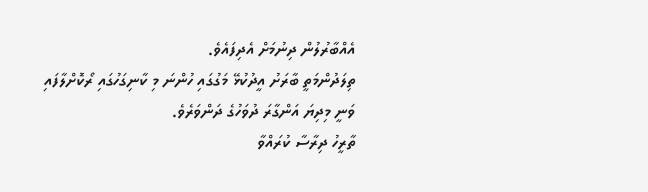އެއްބާރުލުން ދިނުމަށް އެދިފައެވެ.
ތިލަދުންމަތީ ބާރަށު އީދުކުޅޭ މަގުގައި ހުންނަ މި ކާނިގަހުގައި ރޯކޮށްލާފައި ވަނީ މިދިޔަ އަންގާރަ ދުވަހުގެ ދަންވަރެވެ.
ތާރީހު ދިރާސާ ކުރައްވާ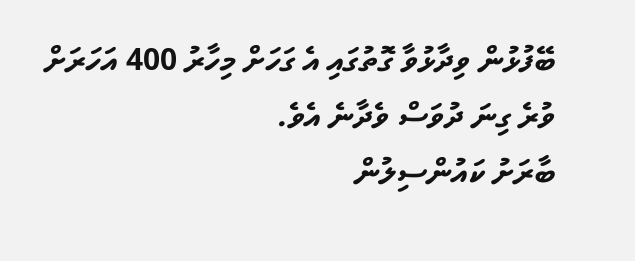ބޭފުޅުން ވިދާޅުވާ ގޮތުގައި އެ ގަހަށް މިހާރު 400 އަހަރަށް ވުރެ ގިނަ ދުވަސް ވެދާނެ އެވެ.
ބާރަށު ކައުންސިލުން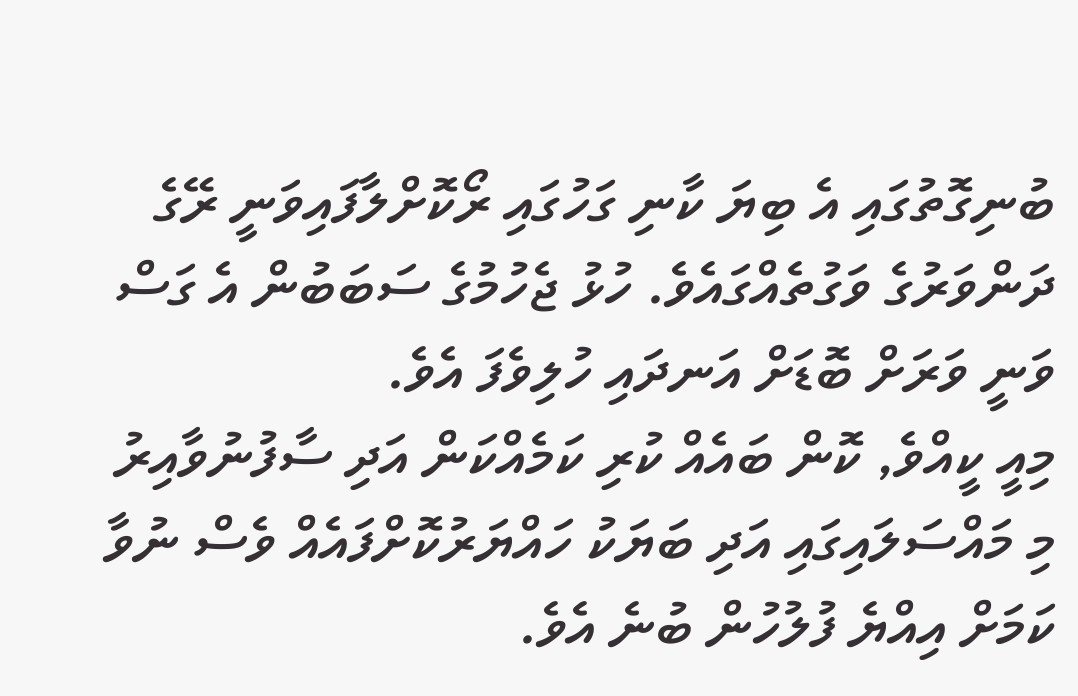ބުނިގޮތުގައި އެ ބިޔަ ކާނި ގަހުގައި ރޯކޮށްލާފައިވަނީ ރޭގެ ދަންވަރުގެ ވަގުތެއްގައެވެ. ހުޅު ޖެހުމުގެ ސަބަބުން އެ ގަސް ވަނީ ވަރަށް ބޮޑަށް އަނދައި ހުލިވެފަ އެވެ.
މިއީ ކީއްވެ, ކޮން ބައެއް ކުރި ކަމެއްކަން އަދި ސާފުނުވާއިރު މި މައްސަލައިގައި އަދި ބަޔަކު ހައްޔަރުކޮށްފައެއް ވެސް ނުވާ ކަމަށް އިއްޔެ ފުލުހުން ބުނެ އެވެ.